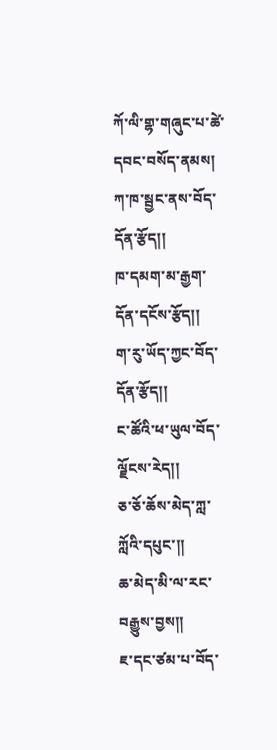ཀོ་ལི་གྷ་གཞུང་པ་ཚེ་དབང་བསོད་ནམས།
ཀ་ཁ་སྦྱང་ནས་བོད་དོན་རྩོད།།
ཁ་དམག་མ་རྒྱག་དོན་དངོས་རྩོད།།
ག་རུ་ཡོད་ཀྱང་བོད་དོན་རྩོད།།
ང་ཚོའི་ཕ་ཡུལ་བོད་ལྗོངས་རེད།།
ཅ་ཅོ་ཆོས་མེད་ཀླ་ཀློའི་དཔུང་།།
ཆ་མེད་མི་ལ་རང་བརྒྱུས་བྱས།།
ཇ་དང་ཙམ་པ་བོད་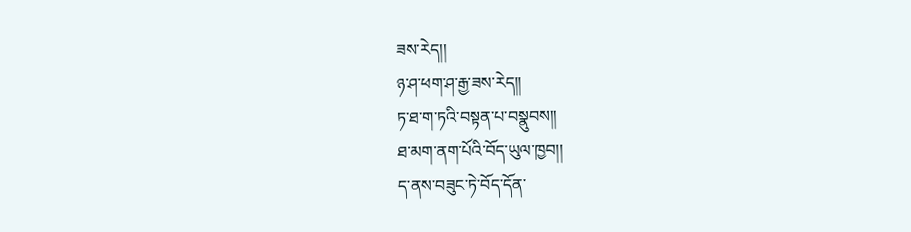ཟས་རེད།།
ཉ་ཤ་ཕག་ཤ་རྒྱ་ཟས་རེད།།
ཏ་ཐ་ག་ཏའི་བསྟན་པ་བསྣུབས།།
ཐ་མག་ནག་པོའི་བོད་ཡུལ་ཁྱབ།།
ད་ནས་བཟུང་ཏེ་བོད་དོན་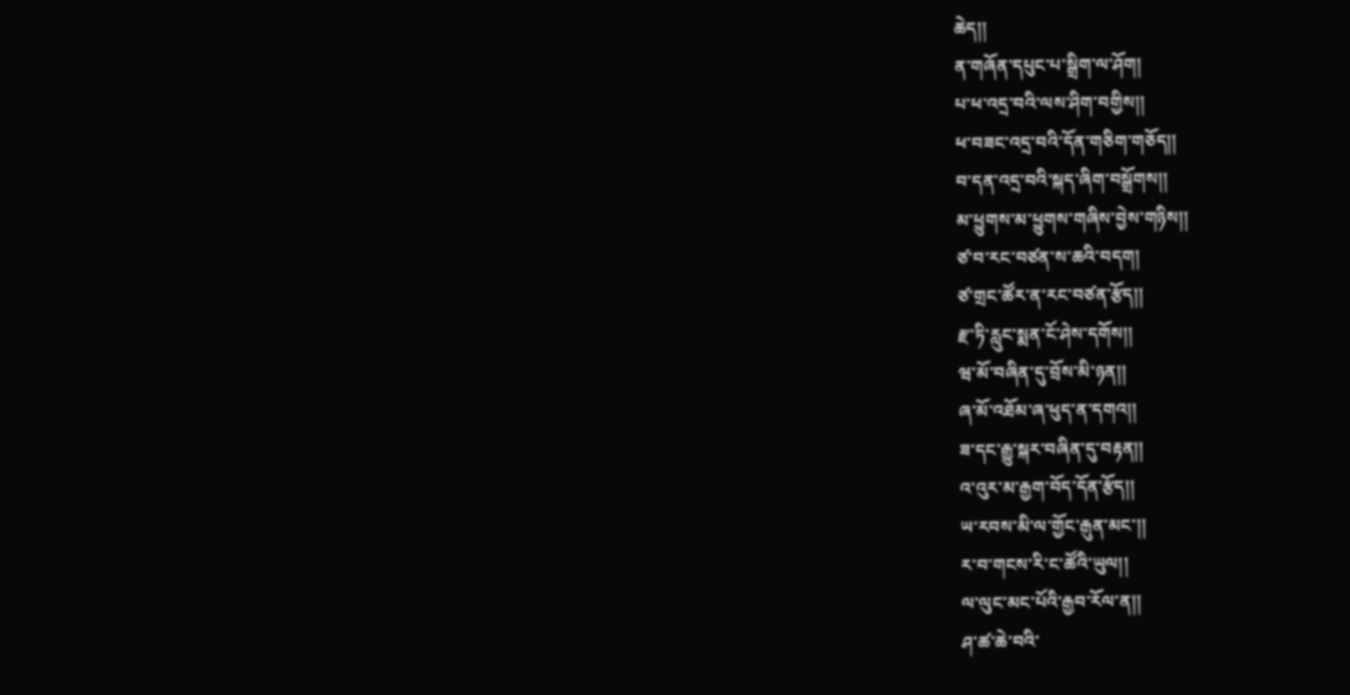ཆེད།།
ན་གཞོན་དཔུང་པ་སྒྲིག་ལ་ཤོག།
པ་ཕ་འདྲ་བའི་ལས་ཤིག་བགྱིས།།
ཕ་བཟང་འདྲ་བའི་དོན་གཅིག་གཅོད།།
བ་དན་འདྲ་བའི་སྐད་ཞིག་བསྒྲོགས།།
མ་ཕྱུགས་མ་ཕྱུགས་གཞིས་བྱེས་གཉིས།།
ཙ་བ་རང་བཙན་ས་ཆའི་བདག།
ཙ་གྲང་ཚོར་ན་རང་བཙན་རྩོད།།
རྫ་ཏི་རླུང་སྨན་ངོ་ཤེས་དགོས།།
ཝ་མོ་བཞིན་དུ་བྲོས་མི་ཉན།།
ཞ་མོ་འཐོམ་ཞ་ཕུད་ན་དགའ།།
ཟ་དང་རྒྱུ་སྐར་བཞིན་དུ་བརྟན།།
འ་འུར་མ་རྒྱག་བོད་དོན་རྩོད།།
ཡ་རབས་མི་ལ་གྱོང་རྒུན་མང་།།
ར་བ་གངས་རི་ང་ཚོའི་ཡུལ།།
ལ་ལུང་མང་པོའི་རྒྱབ་རོལ་ན།།
ཤ་ཚ་ཆེ་བའི་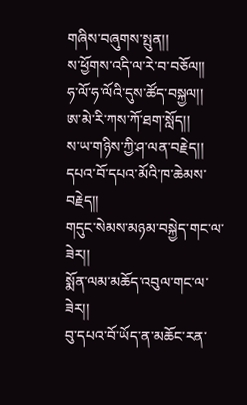གཞིས་བཞུགས་སྤུན།།
ས་ཕྱོགས་འདི་ལ་རེ་བ་བཅོལ།།
ཧ་ལོ་ཧ་ལོའི་དུས་ཚོད་བསྐྱལ།།
ཨ་མེ་རི་ཀས་ཀོ་ཐག་སློད།།
ས་ཡ་གཉིས་ཀྱི་ཤ་ལན་བརྗེད།།
དཔའ་བོ་དཔའ་མོའི་ཁ་ཆེམས་བརྗེད།།
གདུང་སེམས་མཉམ་བསྐྱེད་གང་ལ་ཟེར།།
སྨོན་ལམ་མཆོད་འབུལ་གང་ལ་ཟེར།།
བུ་དཔའ་བོ་ཡོད་ན་མཆོང་རན་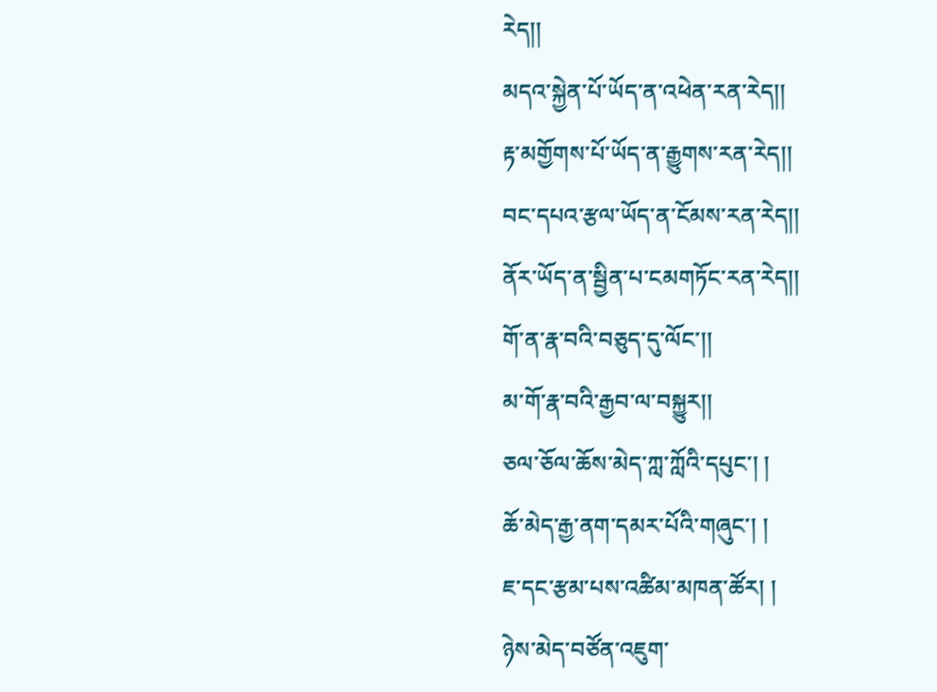རེད།།
མདའ་སྐྱེན་པོ་ཡོད་ན་འཕེན་རན་རེད།།
རྟ་མགྱོགས་པོ་ཡོད་ན་རྒྱུགས་རན་རེད།།
བང་དཔའ་རྩལ་ཡོད་ན་ངོམས་རན་རེད།།
ནོར་ཡོད་ན་སྦྱིན་པ་ངམགཏོང་རན་རེད།།
གོ་ན་རྣ་བའི་བཅུད་དུ་ལོང་།།
མ་གོ་རྣ་བའི་རྒྱབ་ལ་བསྐྱུར།།
ཅལ་ཅོལ་ཆོས་མེད་ཀླ་ཀློའི་དཔུང་། །
ཆོ་མེད་རྒྱ་ནག་དམར་པོའི་གཞུང་། །
ཇ་དང་རྩམ་པས་འཚིམ་མཁན་ཚོར། །
ཉེས་མེད་བཙོན་འཇུག་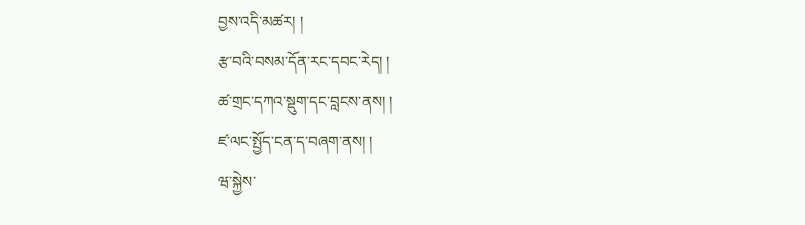བྱས་འདི་མཚར། །
རྩ་བའི་བསམ་དོན་རང་དབང་རེད། །
ཚ་གྲང་དཀའ་སྡུག་དང་བླངས་ནས། །
ཛ་ལང་སྤྱོད་ངན་ད་བཞག་ནས། །
ཝ་སྐྱེས་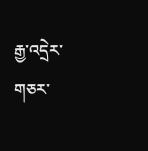རྒྱ་འདྲེར་གཅར་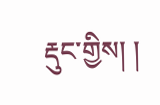རྡུང་གྱིས། །